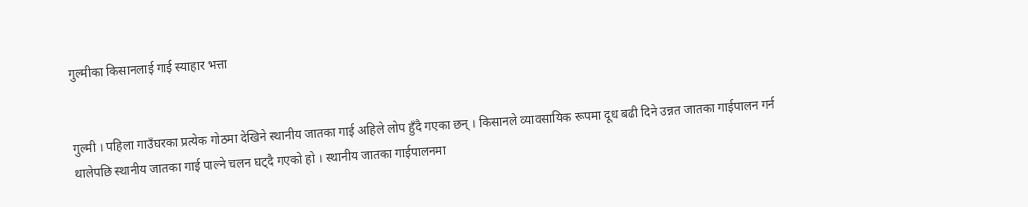गुल्मीका किसानलाई गाई स्याहार भत्ता


गुल्मी । पहिला गाउँघरका प्रत्येक गोठमा देखिने स्थानीय जातका गाई अहिले लोप हुँदै गएका छन् । किसानले व्यावसायिक रूपमा दूध बढी दिने उन्नत जातका गाईपालन गर्न थालेपछि स्थानीय जातका गाई पाल्ने चलन घट्दै गएको हो । स्थानीय जातका गाईपालनमा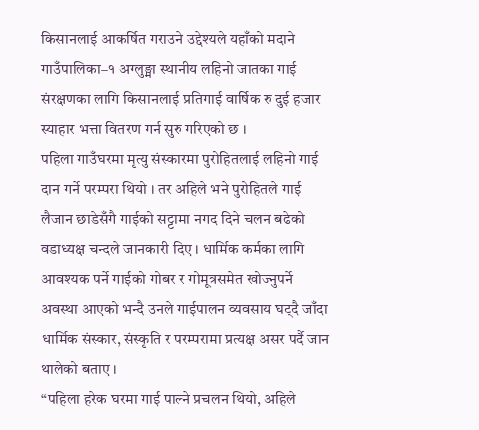किसानलाई आकर्षित गराउने उद्देश्यले यहाँको मदाने गाउँपालिका–१ अग्लुङ्मा स्थानीय लहिनो जातका गाई संरक्षणका लागि किसानलाई प्रतिगाई वार्षिक रु दुई हजार स्याहार भत्ता वितरण गर्न सुरु गरिएको छ ।
पहिला गाउँघरमा मृत्यु संस्कारमा पुरोहितलाई लहिनो गाई दान गर्ने परम्परा थियो । तर अहिले भने पुरोहितले गाई लैजान छाडेसँगै गाईको सट्टामा नगद दिने चलन बढेको वडाध्यक्ष चन्दले जानकारी दिए । धार्मिक कर्मका लागि आवश्यक पर्ने गाईको गोबर र गोमूत्रसमेत खोज्नुपर्ने अवस्था आएको भन्दै उनले गाईपालन व्यवसाय घट्दै जाँदा धार्मिक संस्कार, संस्कृति र परम्परामा प्रत्यक्ष असर पर्दै जान थालेको बताए ।
“पहिला हरेक घरमा गाई पाल्ने प्रचलन थियो, अहिले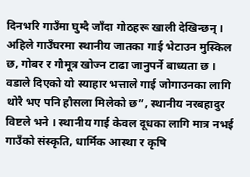दिनभरि गाउँमा घुम्दै जाँदा गोठहरू खाली देखिन्छन् । अहिले गाउँघरमा स्थानीय जातका गाई भेटाउन मुस्किल छ, गोबर र गौमूत्र खोज्न टाढा जानुपर्ने बाध्यता छ । वडाले दिएको यो स्याहार भत्ताले गाई जोगाउनका लागि थोरै भए पनि हौसला मिलेको छ”, स्थानीय नरबहादुर विष्टले भने । स्थानीय गाई केवल दूधका लागि मात्र नभई गाउँको संस्कृति, धार्मिक आस्था र कृषि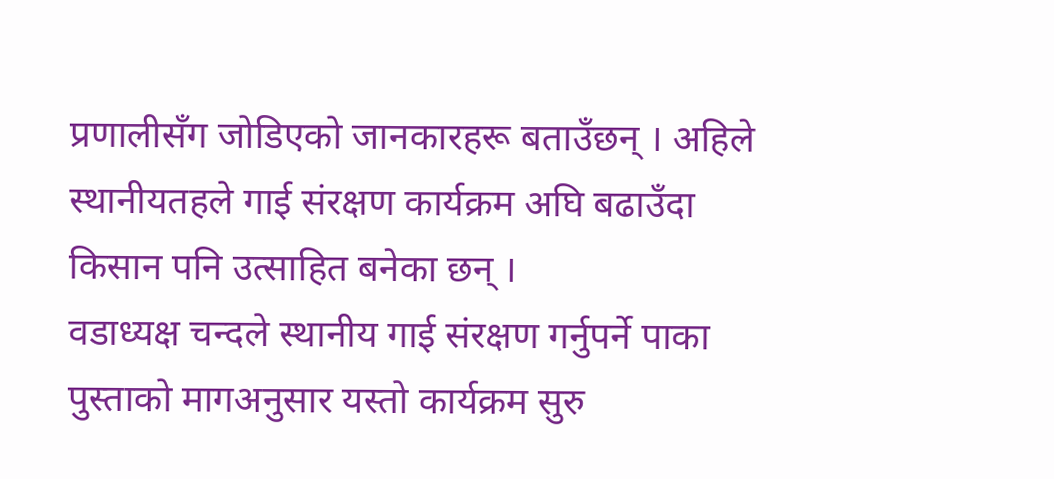प्रणालीसँग जोडिएको जानकारहरू बताउँछन् । अहिले स्थानीयतहले गाई संरक्षण कार्यक्रम अघि बढाउँदा किसान पनि उत्साहित बनेका छन् ।
वडाध्यक्ष चन्दले स्थानीय गाई संरक्षण गर्नुपर्ने पाका पुस्ताको मागअनुसार यस्तो कार्यक्रम सुरु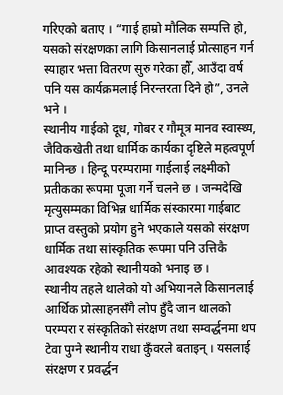गरिएको बताए । “गाई हाम्रो मौलिक सम्पत्ति हो, यसको संरक्षणका लागि किसानलाई प्रोत्साहन गर्न स्याहार भत्ता वितरण सुरु गरेका हौँ, आउँदा वर्ष पनि यस कार्यक्रमलाई निरन्तरता दिने हो”, उनले भने ।
स्थानीय गाईको दूध, गोबर र गौमूत्र मानव स्वास्थ्य, जैविकखेती तथा धार्मिक कार्यका दृष्टिले महत्वपूर्ण मानिन्छ । हिन्दू परम्परामा गाईलाई लक्ष्मीको प्रतीकका रूपमा पूजा गर्ने चलने छ । जन्मदेखि मृत्युसम्मका विभिन्न धार्मिक संस्कारमा गाईबाट प्राप्त वस्तुको प्रयोग हुने भएकाले यसको संरक्षण धार्मिक तथा सांस्कृतिक रूपमा पनि उत्तिकै आवश्यक रहेको स्थानीयको भनाइ छ ।
स्थानीय तहले थालेको यो अभियानले किसानलाई आर्थिक प्रोत्साहनसँगै लोप हुँदै जान थालको परम्परा र संस्कृतिको संरक्षण तथा सम्वर्द्धनमा थप टेवा पुग्ने स्थानीय राधा कुँवरले बताइन् । यसलाई संरक्षण र प्रवर्द्धन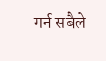गर्न सबैले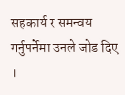सहकार्य र समन्वय गर्नुपर्नेमा उनले जोड दिए ।